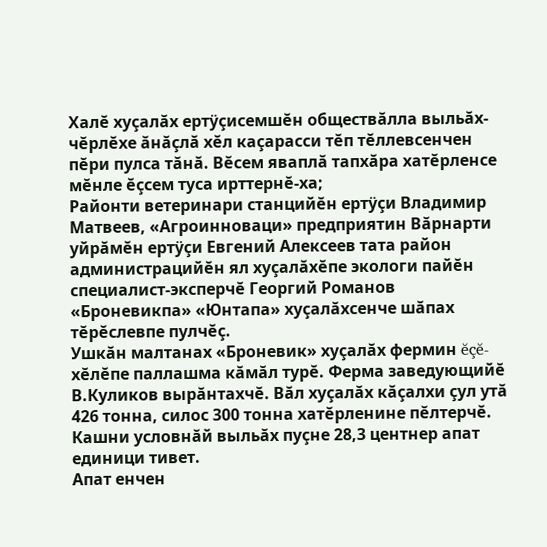Халĕ хуçалăх ертÿçисемшĕн обществăлла выльăх-чĕрлĕхе ăнăçлă хĕл каçарасси тĕп тĕллевсенчен пĕри пулса тăнă. Вĕсем яваплă тапхăра хатĕрленсе мĕнле ĕçсем туса ирттернĕ-ха;
Районти ветеринари станцийĕн ертÿçи Владимир Матвеев, «Агроинноваци» предприятин Вăрнарти уйрăмĕн ертÿçи Евгений Алексеев тата район администрацийĕн ял хуçалăхĕпе экологи пайĕн специалист-эксперчĕ Георгий Романов «Броневикпа» «Юнтапа» хуçалăхсенче шăпах тĕрĕслевпе пулчĕç.
Ушкăн малтанах «Броневик» хуçалăх фермин ĕçĕ-хĕлĕпе паллашма кăмăл турĕ. Ферма заведующийĕ В.Куликов вырăнтахчĕ. Вăл хуçалăх кăçалхи çул утă 426 тонна, силос 300 тонна хатĕрленине пĕлтерчĕ. Кашни условнăй выльăх пуçне 28,3 центнер апат единици тивет.
Апат енчен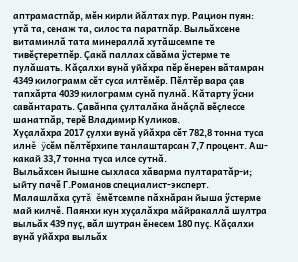аптрамастпăр, мĕн кирли йăлтах пур. Рацион пуян: утă та, сенаж та, силос та паратпăр. Выльăхсене витаминлă тата минераллă хутăшсемпе те тивĕçтеретпĕр. Çакă паллах сăвăма ÿстерме те пулăшать. Кăçалхи вунă уйăхра пĕр ĕнерен вăтамран 4349 килограмм сĕт суса илтĕмĕр. Пĕлтĕр вара çав тапхăрта 4039 килограмм сунă пулнă. Кăтарту ÿсни савăнтарать. Çавăнпа çулталăка ăнăçлă вĕçлессе шанатпăр, терĕ Владимир Куликов.
Хуçалăхра 2017 çулхи вунă уйăхра сĕт 782,8 тонна туса илнĕ ÿсĕм пĕлтĕрхипе танлаштарсан 7,7 процент. Аш-какай 33,7 тонна туса илсе сутнă.
Выльăхсен йышне сыхласа хăварма пултаратăр-и; ыйту пачĕ Г.Романов специалист-эксперт.
Малашлăха çутă ĕмĕтсемпе пăхнăран йыша ÿстерме май килчĕ. Паянхи кун хуçалăхра мăйракаллă шултра выльăх 439 пуç, вăл шутран ĕнесем 180 пуç. Кăçалхи вунă уйăхра выльăх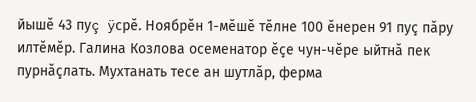йышĕ 43 пуç ÿсрĕ. Ноябрĕн 1-мĕшĕ тĕлне 100 ĕнерен 91 пуç пăру илтĕмĕр. Галина Козлова осеменатор ĕçе чун-чĕре ыйтнă пек пурнăçлать. Мухтанать тесе ан шутлăр, ферма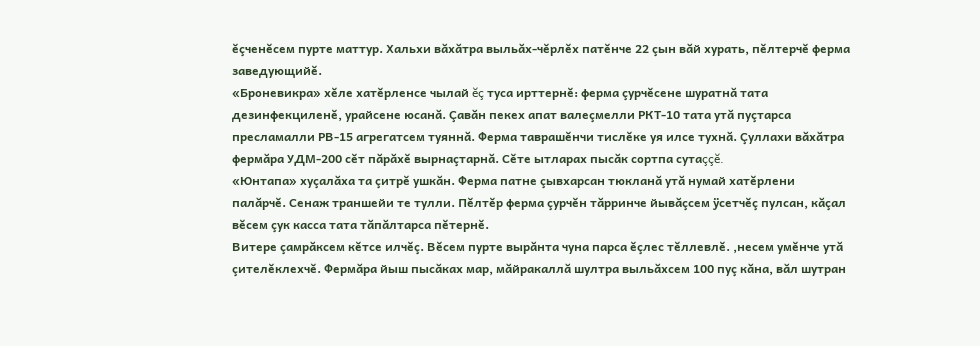ĕçченĕсем пурте маттур. Хальхи вăхăтра выльăх-чĕрлĕх патĕнче 22 çын вăй хурать, пĕлтерчĕ ферма заведующийĕ.
«Броневикра» хĕле хатĕрленсе чылай ĕç туса ирттернĕ: ферма çурчĕсене шуратнă тата дезинфекциленĕ, урайсене юсанă. Çавăн пекех апат валеçмелли РКТ-10 тата утă пуçтарса пресламалли РВ-15 агрегатсем туяннă. Ферма таврашĕнчи тислĕке уя илсе тухнă. Çуллахи вăхăтра фермăра УДМ-200 сĕт пăрăхĕ вырнаçтарнă. Сĕте ытларах пысăк сортпа сутаççĕ.
«Юнтапа» хуçалăха та çитрĕ ушкăн. Ферма патне çывхарсан тюкланă утă нумай хатĕрлени палăрчĕ. Сенаж траншейи те тулли. Пĕлтĕр ферма çурчĕн тăрринче йывăçсем ÿсетчĕç пулсан, кăçал вĕсем çук касса тата тăпăлтарса пĕтернĕ.
Витере çамрăксем кĕтсе илчĕç. Вĕсем пурте вырăнта чуна парса ĕçлес тĕллевлĕ. ,несем умĕнче утă çителĕклехчĕ. Фермăра йыш пысăках мар, мăйракаллă шултра выльăхсем 100 пуç кăна, вăл шутран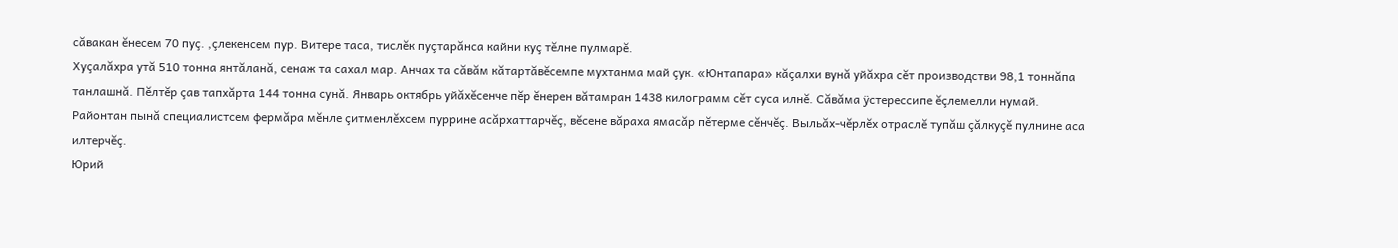сăвакан ĕнесем 70 пуç. ,çлекенсем пур. Витере таса, тислĕк пуçтарăнса кайни куç тĕлне пулмарĕ.
Хуçалăхра утă 510 тонна янтăланă, сенаж та сахал мар. Анчах та сăвăм кăтартăвĕсемпе мухтанма май çук. «Юнтапара» кăçалхи вунă уйăхра сĕт производстви 98,1 тоннăпа танлашнă. Пĕлтĕр çав тапхăрта 144 тонна сунă. Январь октябрь уйăхĕсенче пĕр ĕнерен вăтамран 1438 килограмм сĕт суса илнĕ. Сăвăма ÿстерессипе ĕçлемелли нумай.
Районтан пынă специалистсем фермăра мĕнле çитменлĕхсем пуррине асăрхаттарчĕç, вĕсене вăраха ямасăр пĕтерме сĕнчĕç. Выльăх-чĕрлĕх отраслĕ тупăш çăлкуçĕ пулнине аса илтерчĕç.
Юрий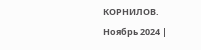КОРНИЛОВ.
Ноябрь 2024 |